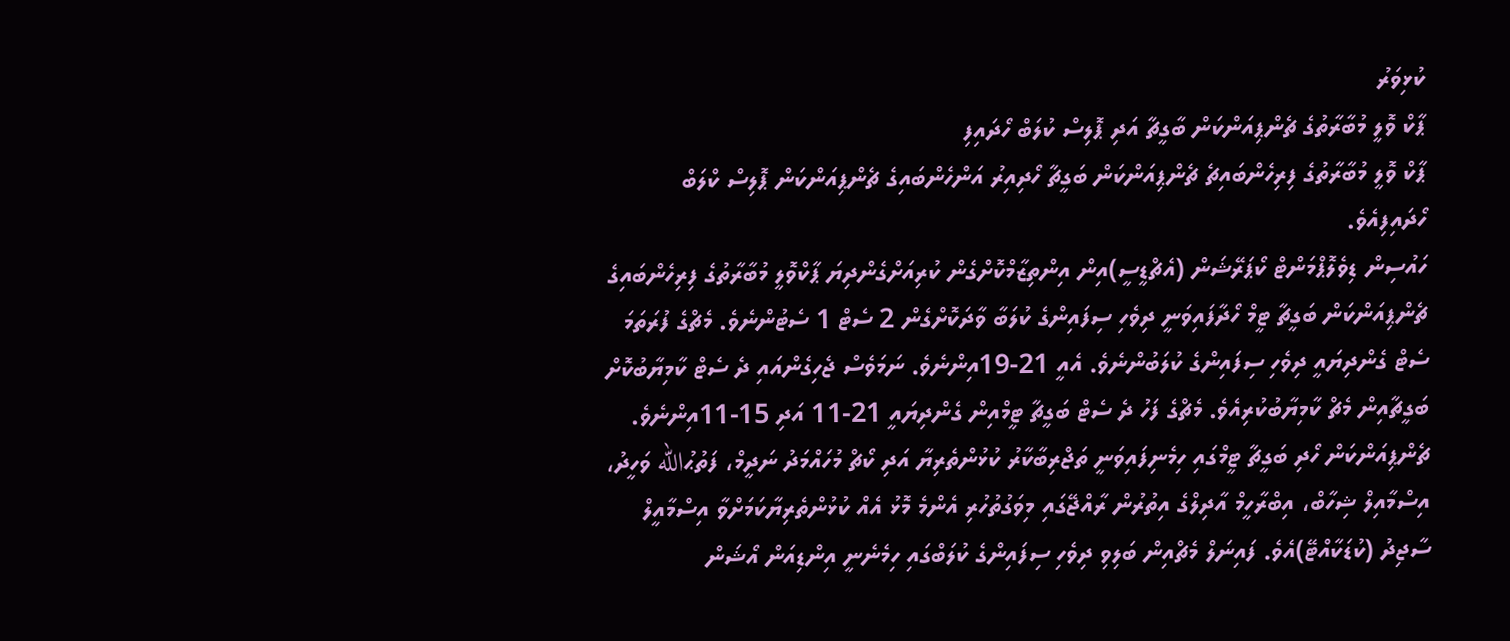ކުޅިވަރު
ޕާކް ވޮލީ މުބާރާތުގެ ޗެންޕިއަންކަން ބާގީޗާ އަދި ޕޮލިސް ކުލަބް ހޯދައިފި
ޕާކް ވޮލީ މުބާރާތުގެ ފިރިހެންބައިޗެ ޗެންޕިއަންކަން ބަގީޗާ ހޯދިއިރު އަންހެންބައިގެ ޗެންޕިއަންކަން ޕޮލިސް ކްލަބް ހޯދައިފިއެވެ.
ހައުސިން ޑިވެލޮޕްމަންޓް ކޯޕަރޭޝަން (އެޗްޑީސީ)އިން އިންތިޒާމްކޮށްގެން ކުރިއަށްގެންދިޔަ ޕާކްވޮލީ މުބާރާތުގެ ފިރިހެންބައިގެ ޗެންޕިއަންކަން ބަގީޗާ ޓީމް ހޯދާފައިވަނީ ދިވެހި ސިފައިންގެ ކުލަބާ ވާދަކޮށްގެން 2 ސެޓް 1 ސެޓުންނެވެ. މެޗްގެ ފުރަތަމަ ސެޓް ގެންދިޔައީ ދިވެހި ސިފައިންގެ ކުލަބުންނެވެ. އެއީ 21-19އިންނެވެ. ނަމަވެސް ޖެހިގެންއައި ދެ ސެޓް ކާމިޔާބުކޮށް ބަގީޗާއިން މެޗް ކާމިޔާބުކުރިއެވެ. މެޗްގެ ފަހު ދެ ސެޓް ބަގީޗާ ޓީމްއިން ގެންދިޔައީ 21-11 އަދި 15-11އިންނެވެ. ޗެންޕިއަންކަން ހޯދި ބަގީޗާ ޓީމްގައި ހިމެނިފައިވަނީ ތަޖްރިބާކާރު ކުޅުންތެރިޔާ އަދި ކޯޗް މުހައްމަދު ނަދީމް، ފަތުޙުالله ވަހީދު، އިސްމާއިލް ޝިހާބް، އިބްރާހީމް އާދިލްގެ އިތުރުން ރާއްޖޭގައި މިވަގުތުހުރި އެންމެ މޮޅު އެއް ކުޅުންތެރިޔާކަމަށްވާ އިސްމާއީލް ސާޖިދު (ކުޑަކާއްޓޭ)އެވެ. ފައިނަލް މެޗްއިން ބަލިވި ދިވެހި ސިފައިންގެ ކުލަބްގައި ހިމެނެނީ އިންޑިއަން އޯޝަން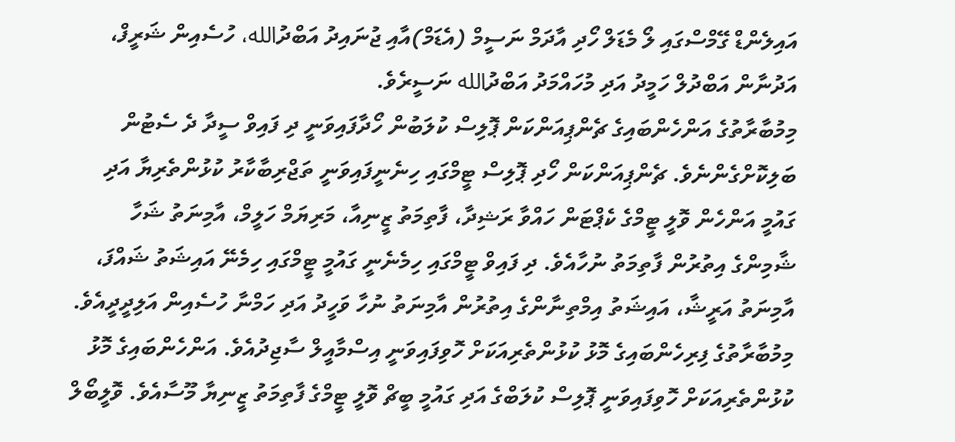އައިލެންޑް ގޭމްސްގައި ލޯ މެޑަލް ހޯދި އާދަމް ނަސީމް (އެޑަމް)އާއި ޖުނައިދު އަބްދުالله، ހުސެއިން ޝަރީފް، އަދުނާން އަބްދުލް ހަމީދު އަދި މުހައްމަދު އަބްދުالله ނަސީރެވެ.
މިމުބާރާތުގެ އަންހެންބައިގެ ޗެންޕިއަންކަން ޕޮލިސް ކުލަބުން ހޯދާފައިވަނީ ދި ފައިވް ސީދާ ދެ ސެޓުން ބަލިކޮށްގެންނެވެ. ޗެންޕިއަންކަން ހޯދި ޕޮލިސް ޓީމްގައި ހިނެނީފައިވަނީ ތަޖްރިބާކާރު ކުޅުންތެރިޔާ އަދި ގައުމީ އަންހެން ވޮލީ ޓީމްގެ ކެޕްޓަން ހައްވާ ރަޝިދާ، ފާތިމަތު ޒީނިއާ، މަރިޔަމް ހަލީމް، އާމިނަތު ޝަހާ ޝާމިންގެ އިތުރުން ފާތިމަތު ނުހާއެވެ. ދި ފައިވް ޓީމްގައި ހިމެނެނީ ގައުމީ ޓީމްގައި ހިމެނޭ އައިޝަތު ޝައްފަ، އާމިނަތު އަރީޝާ، އައިޝަތު އިމްތިނާންގެ އިތުރުން އާމިނަތު ނުހާ ވަހީދު އަދި ހަމްނާ ހުސެއިން އަލިދީދީއެވެ.
މިމުބާރާތުގެ ފިރިހެންބައިގެ މޮޅު ކުޅުންތެރިއަކަށް ހޮވިފައިވަނީ އިސްމާއީލް ސާޖިދުއެވެ. އަންހެންބައިގެ މޮޅު ކުޅުންތެރިއަކަށް ހޮވިފައިވަނީ ޕޮލިސް ކުލަބްގެ އަދި ގައުމީ ބީޗް ވޮލީ ޓީމްގެ ފާތިމަތު ޒީނިޔާ މޫސާއެވެ. ވޮލީބޯލް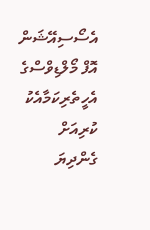އެސޯސިއޭޝަން އޮފް މޯލްޑިވްސްގެ އެހީތެރިކަމާއެކު ކުރިއަށް ގެންދިޔަ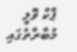ޕާކް ވޮލީ މުބާރާތުގައި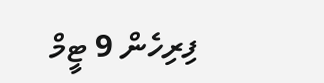ފިރިހެން 9 ޓީމް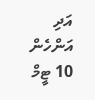އަދި އަންހެން 10 ޓީމް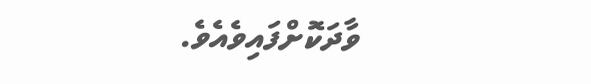ވާދަކޮށްފައިވެއެވެ.